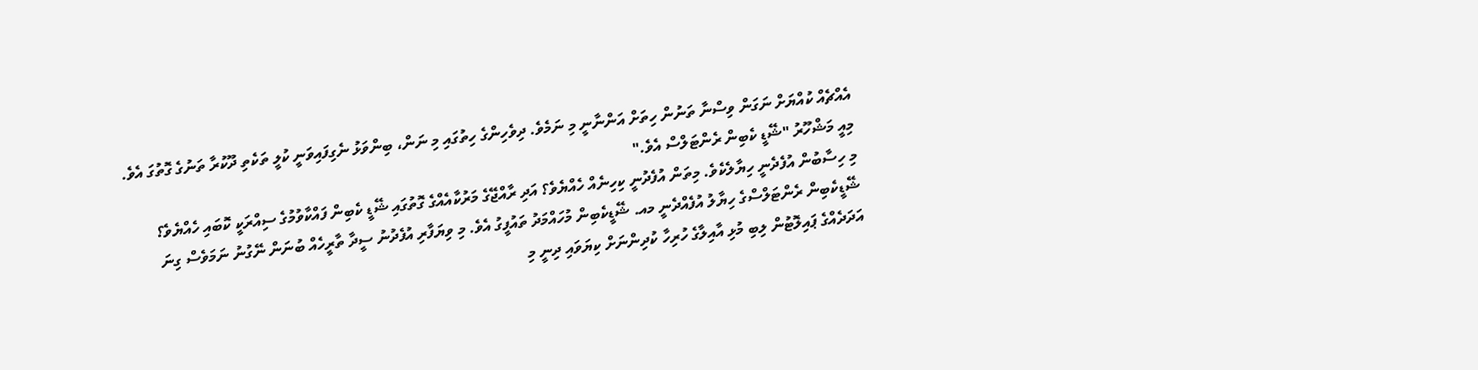އެއްޗެއް ކުއްޔަށް ނަގަން ވިސްނާ ތަނުން ހިތަށް އަންނާނީ މި ނަމެވެ. ދިވެހިންގެ ހިތުގައި މި ނަން، ބިންވަޅު ނެގިފައިވަނީ ކުލީ ތަކެތި ދޫކުރާ ތަނުގެ ގޮތުގަ އެވެ. މިއީ މަޝްހޫރު "ޝޭޑީ ކެބިން ރެންޓަލްސް އެވެ."
މި ހިސާބުން އުފެދެނީ ހިޔާލެކެވެ. މިތަން އުފެދުނީ ކިހިނެއް ހެއްޔެވެ؟ އަދި ރާއްޖޭގެ މަރުކާއެއްގެ ގޮތުގައި ޝޭޑީ ކެބިން ފައްކާވުމުގެ ސިއްރަކީ ކޮބައި ހެއްޔެވެ؟
ޝޭޑީކެބިން ރެންޓަލްސްގެ ހިޔާލު އުފެއްދެނީ މއ. ޝޭޑީކެބިން މުހައްމަދު ތައުފީގު އެވެ. މި ވިޔަފާރި އުފެދުނު ސީދާ ތާރީހެއް ބުނަން ނޭގުނު ނަމަވެސް ގިނަ އަދަދެއްގެ ޕައިލޮޓުން ލިބި މުޅި އާއިލާގެ ހުރިހާ ކުދިންނަށް ކިޔަވައި ދިނީ މި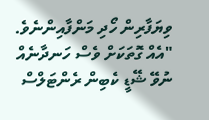ވިޔަފާރިން ހޯދި މަންފާއިންނެވެ.
"އެއް ގޮތަކަށް ވެސް ހަނދާނެއް ނުވޭ ޝޭޑީ ކެބިން ރެންޓަލްސް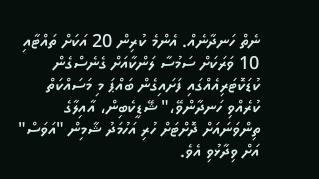ނެތް ހަނދާނެއް. އެންމެ ކުރިން 20 އަކަށް ތައްޓާއި 10 ވަރަކަށް ސަމުސާ ލަންކާއަށް ގެނެސްގެން ކުޑަކޮޓަރިއެއްގައި ފަށައިގެން ބައްޕަ މި މަސައްކަތް ކުރެއްވި ހަނދާންވޭ،" ޝޭޑީކެބިން، އާއިލާގެ ތިންވަނައަށް ދޮށްޓަށް ހުރި އަހުމަދު ޝާމިން "އަވަސް" އަށް ވިދާޅުވި އެވެ.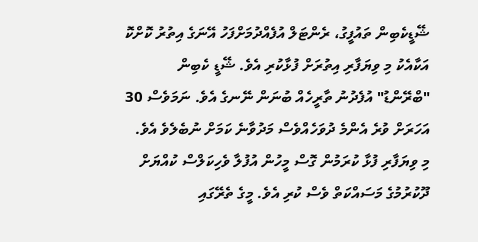ޝޭޑީކެބިން ތައުފީގު، ރެންޓަލް އުފެއްދުމަށްފަހު އޭނަގެ އިތުރު ކޮށްކޮ އަކާއެކު މި ވިޔަފާރި އިތުރަށް ފުޅާކުރި އެވެ. ޝޭޑީ ކެބިން "ބްރޭންޑު" އުފެދުނު ތާރީހެއް ބުނަން ނޭނގެ އެވެ. ނަމަވެސް 30 އަހަރަށް ވުރެ އެންމެ ދުވަހެއްވެސް މަދުވާނެ ކަމަށް ނުބެލެވެ އެވެ. މި ވިޔަފާރި ފުޅާ ކުރަމުން ގޮސް މީހުން އުފުލާ ވެހިކަލްސް ކުއްޔަށް ދޫކުރުމުގެ މަސައްކަތް ވެސް ކުރި އެވެ. މީގެ ތެރޭގައި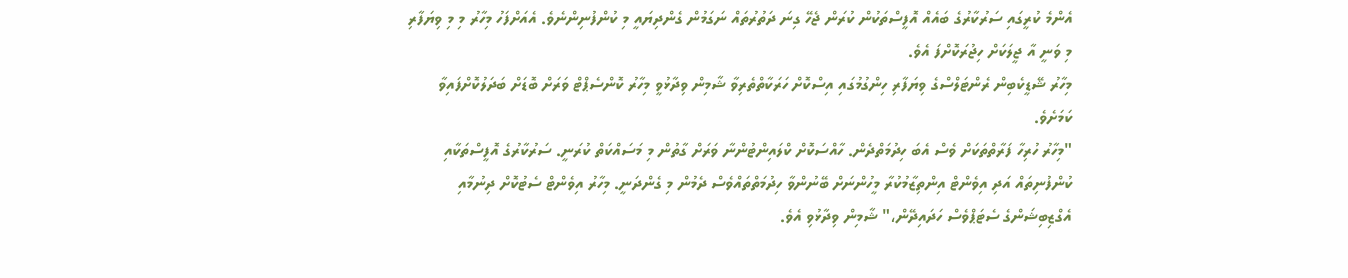އެންމެ ކުރީގައި ސަރުކާރުގެ ބައެއް އޮފީސްތަކުން ކުރަން ޖެހޭ ގިނަ ދަތުރުތައް ނަގަމުން ގެންދިޔައީ މި ކުންފުނިންނެވެ. އެއަށްފަހު މިހާރު މި މި ވިޔަފާރި މި ވަނީ އާ ޖީލަކަށް ހިޖުރަކޮށްފަ އެވެ.
މިހާރު ޝޭޑީކެބިން ރެންޓަލްސްގެ ވިޔަފާރި ހިންގުމުގައި އިސްކޮށް ހަރަކާތްތެރިވާ ޝާމިން ވިދާޅުވީ މިހާރު ކޮންސެޕްޓް ވަރަށް ބޮޑަށް ބަދަލުކޮށްފައިވާ ކަމަށެވެ.
"މިހާރު ހުރިހާ ފަރާތްތަކަށް ވެސް އެބަ ހިދުމަތްދެން. ހާއްސަކޮށް ކްލައިންޓުންނާ ވަރަށް ގާތުން މި މަސައްކަތް ކުރަނީ. ސަރުކާރުގެ އޮފީސްތަކާއި ކުންފުނިތައް އަދި އިވެންޓް އިންތިޒާމުކުރާ މީހުންނަށް ބޭނުންވާ ހިދުމަތްތައްވެސް ދެމުން މި ގެންދަނީ. މިހާރު އިވެންޓް ސެޓުކޮށް ދިނުމާއި އެގްޒިބިޝަންގެ ސެޓަޕްވެސް ހަދައިދޭން،" ޝާމިން ވިދާޅުވި އެވެ.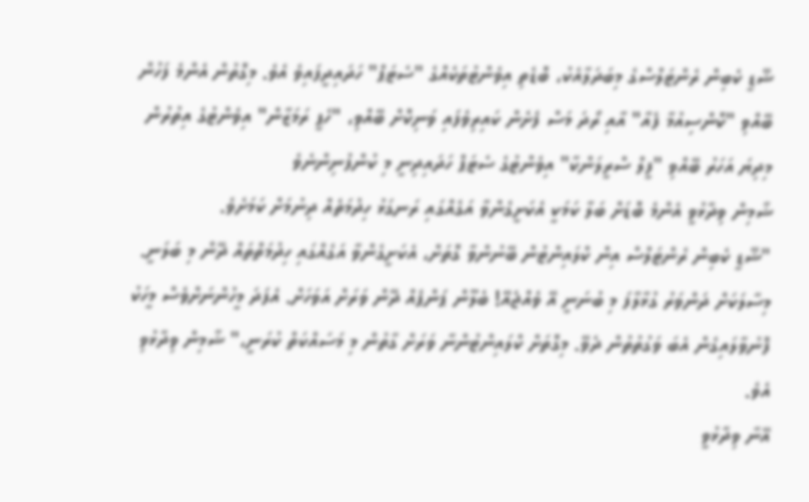ޝޭޑީ ކެބިން ރެންޓަލްސްގެ މިބަދަލާއެކު، ބޮޑެތި އިވެންޓުތަކެއްގެ "ސެޓަޕް" ހަދައިދީފައިވެ އެވެ. މިގޮތުން އެންމެ ފަހުން ބޭއްވި "ކޮންސިއުމާ ފެއާ" އާއި ރޯދަ މަސް ފެށެން ކައިރިވެފައި ވަނިކޮށް ބޭއްވި، "ހެޕީ ރަމަޒާން" އިވެންޓުގެ އިތުރުން މިދިޔަ އަހަރު ބޭއްވި "ފީލް ސްރީލަންކާ" އިވެންޓުގެ ސެޓަޕް ހަދައިދިނީ މި ކުންފުނިންނެވެ
ޝާމިން ވިދާޅުވީ އެންމެ ބޮޑަށް ބަލާ ކަމަކީ އެކަށީގެންވާ އަގެއްގައި ރަނގަޅު ހިދުމަތެއް ދިނުމަށް ކަމަށެވެ.
"ޝޭޑީ ކެބިން ރެންޓަލްސް އިން ކްލައިންޓުން ބޭނުންވާ ގޮތަށް، އެކަށީގެންވާ އަގެއްގައި ހިދުމަތްތައް ދޭން މި ބަލަނީ. މިސާލަކަށް ދަންވަރު ގުޅާލާފަ މި ބުނަނީ އޭ ވެއްޖެއޭ! ބެލޫން ޕަންޕެއް ދޭން ވަރަށް އަވަހަށް. އެފަދަ މީހުންނަށްވެސް މީހަކު ފޮނުވާލައިގެން އެބަ ވަގުތުތުން ދެވޭ. މިގޮތަށް ކްލައިންޓުންނާ ވަރަށް ގާތުން މި މަސައްކަތް ކުރަނީ،" ޝާމިން ވިދާޅުވި އެވެ.
އޭނާ ވިދާޅުވީ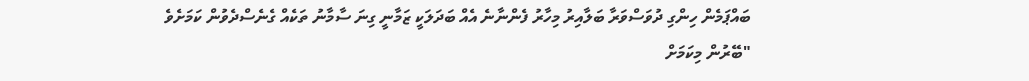ބައްޕަމެން ހިންގި ދުވަސްވަރާ ބަލާއިރު މިހާރު ފެންނާނެ އެއް ބަދަލަކީ ޒަމާނީ ގިނަ ސާމާނު ތަކެއް ގެނެސްދެވުން ކަމަށެވެ
"ބޭރުން މިކަމަށް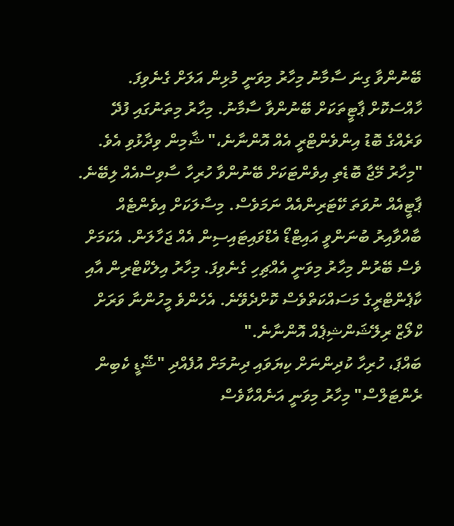ބޭނުންވާ ގިނަ ސާމާނު މިހާރު މިވަނީ މުޅިން އަލަށް ގެނެވިފަ. ހާއްސަކޮށް ޕާޓީތަކަށް ބޭނުންވާ ސާމާނު. މިހާރު މިތަނުގައި ފުދޭ ވަރެއްގެ ބޮޑު އިންވެންޓްރީ އެއް އޮންނާނެ،" ޝާމިން ވިދާޅުވި އެވެ.
"މިހާރު މޭޖާ ބޮޑެތި އިވެންޓަކަށް ބޭނުންވާ ހުރިހާ ސާވިސްއެއް ލިބޭނެ. ޕާޓީއެއް ނުވަތަ ކޭޓަރިންއެއް ނަމަވެސް. މިސާލަކަށް އިވެންޓެއް ބާއްވާއިރު ބުނަންވީ އައިޓްޑޯ އެޑްވައިޓައިސިން އެއް ޖަހާލަން. އެކަމަށް ވެސް ބޭރުން މިހާރު މިވަނީ އެއްޗިހި ގެނެވިފަ. މިހާރު އިލެކްޓްރިން އާއި ކާޕެންޓްރީގެ މަސައްކަތްވެސް ކޮށްދެވޭނެ. އެހެންވެ މީހުންނާ ވަރަށް ކްލޯޒް ރިލޭޝަންޝިޕެއް އޮންނާނެ."
ބައްޕަ، ހުރިހާ ކުދިންނަށް ކިޔަވައި ދިނުމަށް އުފެއްދި "ޝޭޑީ ކެބިން ރެންޓަލްސް" މިހާރު މިވަނީ އަނެއްކާވެސް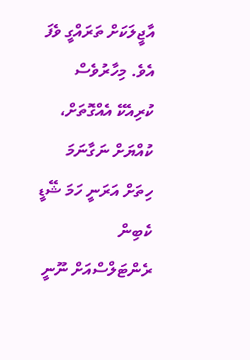އާޖީލަކަށް ތަރައްގީ ވެފަ އެވެ. މިހާރުވެސް ކުރިއެކޭ އެއްގޮތަށް، ކުއްޔަށް ނަގާނަމަ ހިތަށް އަރަނީ ހަމަ ޝޭޑީ ކެބިން ރެންޓަލްސްއަށް ނޫނީ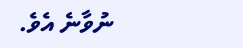ނުވާނެ އެވެ.